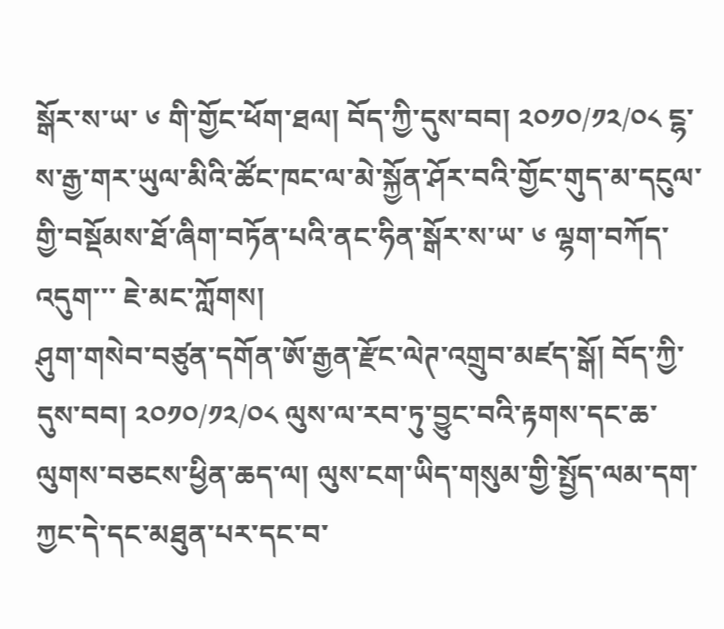སྒོར་ས་ཡ་ ༦ གི་གྱོང་ཕོག་ཐལ། བོད་ཀྱི་དུས་བབ། ༢༠༡༠/༡༢/༠༨ ངྷ་ས་རྒྱ་གར་ཡུལ་མིའི་ཚོང་ཁང་ལ་མེ་སྐྱོན་ཤོར་བའི་གྱོང་གུད་མ་དངུལ་གྱི་བསྡོམས་ཐོ་ཞིག་བཏོན་པའི་ནང་ཧིན་སྒོར་ས་ཡ་ ༦ ལྷག་བཀོད་འདུག་་་ ཇེ་མང་ཀློགས།
ཤུག་གསེབ་བཙུན་དགོན་ཨོ་རྒྱན་རྫོང་ལེཊ་འགྲུབ་མཛད་སྒོ། བོད་ཀྱི་དུས་བབ། ༢༠༡༠/༡༢/༠༨ ལུས་ལ་རབ་ཏུ་བྱུང་བའི་རྟགས་དང་ཆ་ལུགས་བཅངས་ཕྱིན་ཆད་ལ། ལུས་ངག་ཡིད་གསུམ་གྱི་སྤྱོད་ལམ་དག་ཀྱང་དེ་དང་མཐུན་པར་དང་བ་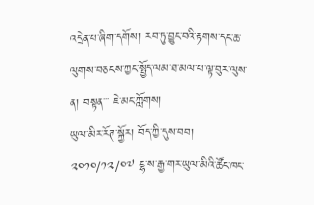འདྲེན་པ་ཞིག་དགོས། རབ་ཏུ་བྱུང་བའི་རྟགས་དང་ཆ་ལུགས་བཅངས་ཀྱང་སྤྱོད་ལམ་ཐ་མལ་པ་ལྟ་བུར་ལུས་ན། བསྟན་་་ ཇེ་མང་ཀློགས།
ཡུལ་མིར་རོཊ་སྐྱོར། བོད་ཀྱི་དུས་བབ། ༢༠༡༠/༡༢/༠༧ ངྷ་ས་རྒྱ་གར་ཡུལ་མིའི་ཚོང་ཁང་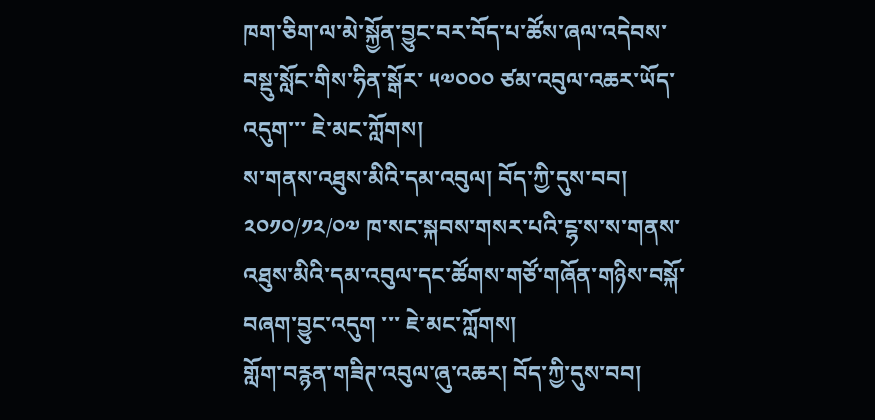ཁག་ཅིག་ལ་མེ་སྐྱོན་བྱུང་བར་བོད་པ་ཚོས་ཞལ་འདེབས་བསྡུ་སློང་གིས་ཧིན་སྒོར་ ༥༧༠༠༠ ཙམ་འབུལ་འཆར་ཡོད་འདུག་་་ ཇེ་མང་ཀློགས།
ས་གནས་འཐུས་མིའི་དམ་འབུལ། བོད་ཀྱི་དུས་བབ། ༢༠༡༠/༡༢/༠༧ ཁ་སང་སྐབས་གསར་པའི་ངྷ་ས་ས་གནས་འཐུས་མིའི་དམ་འབུལ་དང་ཚོགས་གཙོ་གཞོན་གཉིས་བསྐོ་བཞག་བྱུང་འདུག ་་་ ཇེ་མང་ཀློགས།
གློག་བརྙན་གཟིཊ་འབུལ་ཞུ་འཆར། བོད་ཀྱི་དུས་བབ།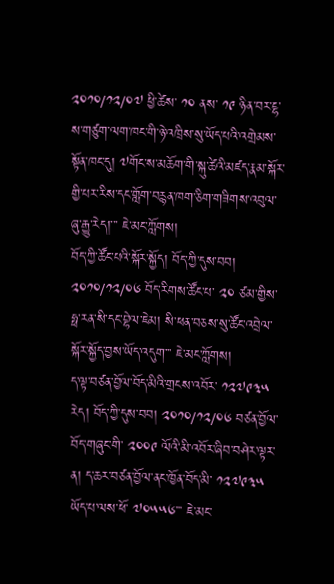༢༠༡༠/༡༢/༠༧ ཕྱི་ཚེས་ ༡༠ ནས་ ༡༩ ཉིན་བར་ངྷ་ས་གཙུག་ལག་ཁང་གི་ཉེ་འཁྲིས་སུ་ཡོད་པའི་འགྲེམས་སྟོན་ཁང་དུ། ༧གོང་ས་མཆོག་གི་སྐུ་ཚེའི་མཛད་རྣམ་སྐོར་གྱི་པར་རིས་དང་གློག་བརྙན་ཁག་ཅིག་གཟིགས་འབུལ་ཞུ་རྒྱུ་རེད།་་་ ཇེ་མང་ཀློགས།
བོད་ཀྱི་ཚོང་པའི་སྐོར་སྐྱོད། བོད་ཀྱི་དུས་བབ། ༢༠༡༠/༡༢/༠༦ བོད་རིགས་ཚོང་པ་ ༢༠ ཙམ་གྱིས་ཧྥ་རན་སི་དང་བྷེལ་ཇེམ། སི་ཕན་བཅས་སུ་ཚོང་འབྲེལ་སྐོར་སྐྱོད་བྱས་ཡོད་འདུག་་་ ཇེ་མང་ཀློགས།
ད་ལྟ་བཙན་བྱོལ་བོད་མིའི་གྲངས་འབོར་ ༡༢༧༩༣༥ རེད། བོད་ཀྱི་དུས་བབ། ༢༠༡༠/༡༢/༠༦ བཙན་བྱོལ་བོད་གཞུང་གི་ ༢༠༠༩ ལོའི་མི་འབོར་ཞིབ་བཤེར་ལྟར་ན། ད་ཆར་བཙན་བྱོལ་ནང་ཁྱོན་བོད་མི་ ༡༢༧༩༣༥ ཡོད་པ་ལས་ཕོ་ ༧༠༥༥༦་་་ ཇེ་མང་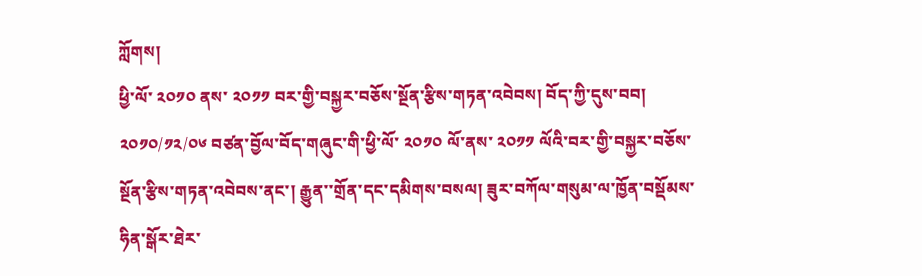ཀློགས།
ཕྱི་ལོ་ ༢༠༡༠ ནས་ ༢༠༡༡ བར་གྱི་བསྐྱར་བཅོས་སྔོན་རྩིས་གཏན་འབེབས། བོད་ཀྱི་དུས་བབ། ༢༠༡༠/༡༢/༠༦ བཙན་བྱོལ་བོད་གཞུང་གི་ཕྱི་ལོ་ ༢༠༡༠ ལོ་ནས་ ༢༠༡༡ ལོའི་བར་གྱི་བསྐྱར་བཅོས་སྔོན་རྩིས་གཏན་འབེབས་ནང་། རྒྱུན་་གྲོན་དང་དམིགས་བསལ། ཟུར་བཀོལ་གསུམ་ལ་ཁྱོན་བསྡོམས་ཧིན་སྒོར་ཐེར་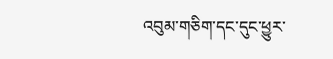འབུམ་གཅིག་དང་དུང་ཕྱུར་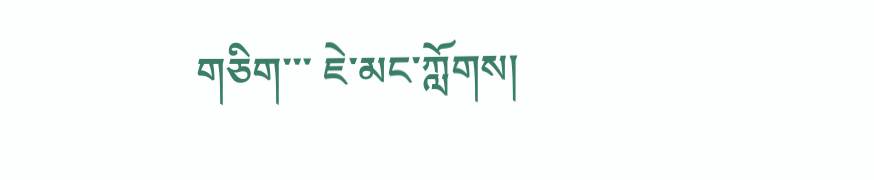གཅིག་་་ ཇེ་མང་ཀློགས།